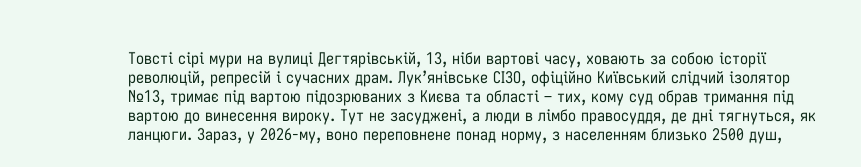Товсті сірі мури на вулиці Дегтярівській, 13, ніби вартові часу, ховають за собою історії революцій, репресій і сучасних драм. Лук’янівське СІЗО, офіційно Київський слідчий ізолятор №13, тримає під вартою підозрюваних з Києва та області – тих, кому суд обрав тримання під вартою до винесення вироку. Тут не засуджені, а люди в лімбо правосуддя, де дні тягнуться, як ланцюги. Зараз, у 2026-му, воно переповнене понад норму, з населенням близько 2500 душ,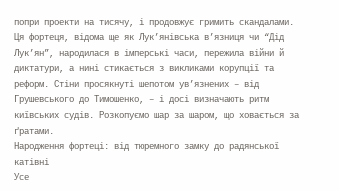попри проекти на тисячу, і продовжує гримить скандалами.
Ця фортеця, відома ще як Лук’янівська в’язниця чи “Дід Лук’ян”, народилася в імперські часи, пережила війни й диктатури, а нині стикається з викликами корупції та реформ. Стіни просякнуті шепотом ув’язнених – від Грушевського до Тимошенко, – і досі визначають ритм київських судів. Розкопуємо шар за шаром, що ховається за ґратами.
Народження фортеці: від тюремного замку до радянської катівні
Усе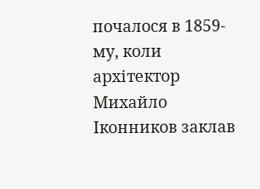почалося в 1859-му, коли архітектор Михайло Іконников заклав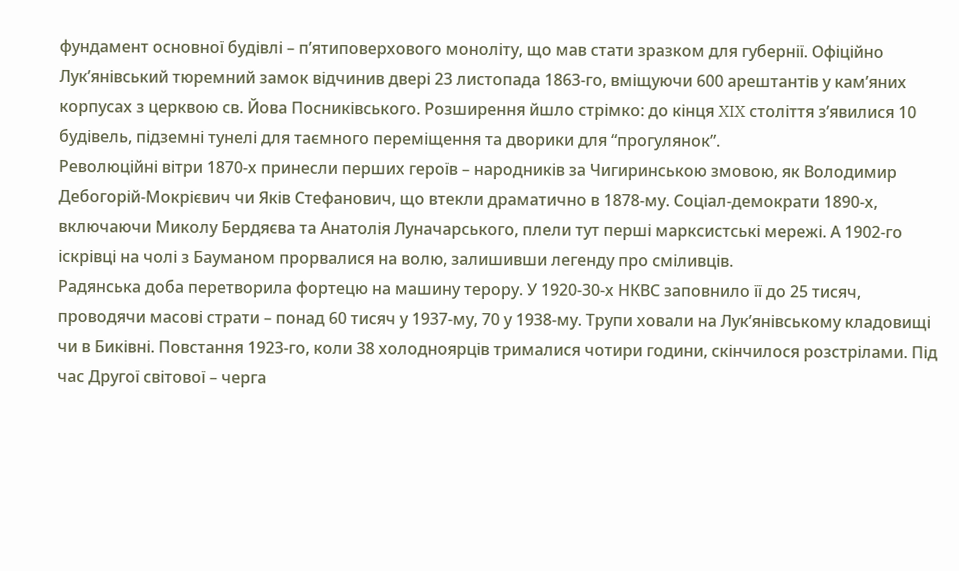фундамент основної будівлі – п’ятиповерхового моноліту, що мав стати зразком для губернії. Офіційно Лук’янівський тюремний замок відчинив двері 23 листопада 1863-го, вміщуючи 600 арештантів у кам’яних корпусах з церквою св. Йова Посниківського. Розширення йшло стрімко: до кінця XIX століття з’явилися 10 будівель, підземні тунелі для таємного переміщення та дворики для “прогулянок”.
Революційні вітри 1870-х принесли перших героїв – народників за Чигиринською змовою, як Володимир Дебогорій-Мокрієвич чи Яків Стефанович, що втекли драматично в 1878-му. Соціал-демократи 1890-х, включаючи Миколу Бердяєва та Анатолія Луначарського, плели тут перші марксистські мережі. А 1902-го іскрівці на чолі з Бауманом прорвалися на волю, залишивши легенду про сміливців.
Радянська доба перетворила фортецю на машину терору. У 1920-30-х НКВС заповнило її до 25 тисяч, проводячи масові страти – понад 60 тисяч у 1937-му, 70 у 1938-му. Трупи ховали на Лук’янівському кладовищі чи в Биківні. Повстання 1923-го, коли 38 холодноярців трималися чотири години, скінчилося розстрілами. Під час Другої світової – черга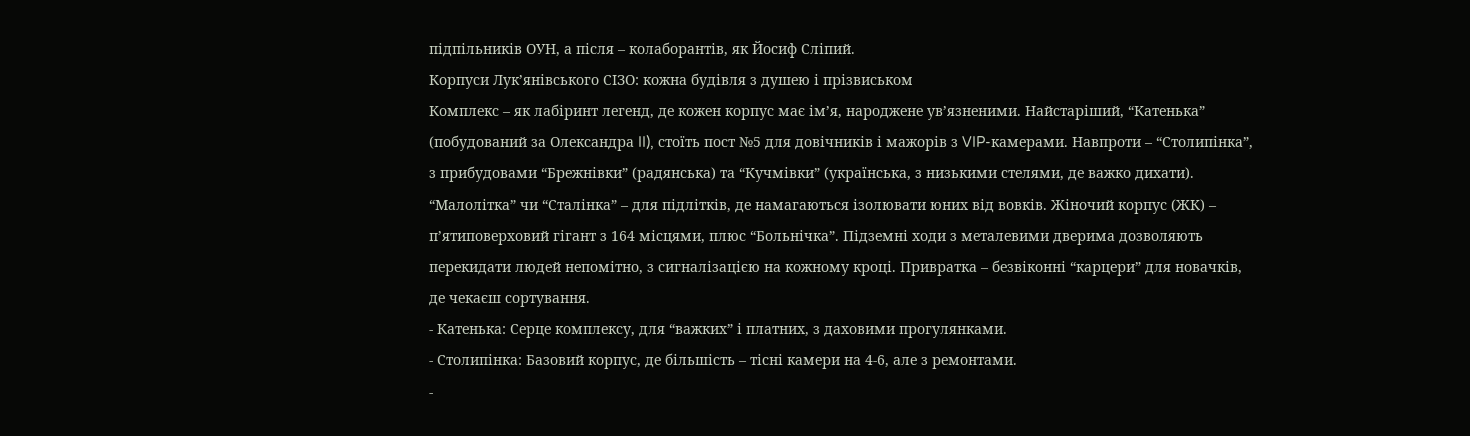підпільників ОУН, а після – колаборантів, як Йосиф Сліпий.
Корпуси Лук’янівського СІЗО: кожна будівля з душею і прізвиськом
Комплекс – як лабіринт легенд, де кожен корпус має ім’я, народжене ув’язненими. Найстаріший, “Катенька” (побудований за Олександра II), стоїть пост №5 для довічників і мажорів з VIP-камерами. Навпроти – “Столипінка”, з прибудовами “Брежнівки” (радянська) та “Кучмівки” (українська, з низькими стелями, де важко дихати).
“Малолітка” чи “Сталінка” – для підлітків, де намагаються ізолювати юних від вовків. Жіночий корпус (ЖК) – п’ятиповерховий гігант з 164 місцями, плюс “Больнічка”. Підземні ходи з металевими дверима дозволяють перекидати людей непомітно, з сигналізацією на кожному кроці. Привратка – безвіконні “карцери” для новачків, де чекаєш сортування.
- Катенька: Серце комплексу, для “важких” і платних, з даховими прогулянками.
- Столипінка: Базовий корпус, де більшість – тісні камери на 4-6, але з ремонтами.
-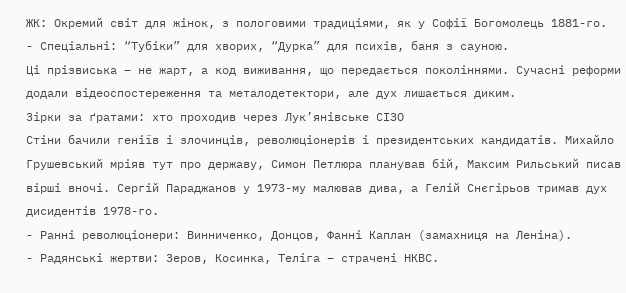ЖК: Окремий світ для жінок, з пологовими традиціями, як у Софії Богомолець 1881-го.
- Спеціальні: “Тубіки” для хворих, “Дурка” для психів, баня з сауною.
Ці прізвиська – не жарт, а код виживання, що передається поколіннями. Сучасні реформи додали відеоспостереження та металодетектори, але дух лишається диким.
Зірки за ґратами: хто проходив через Лук’янівське СІЗО
Стіни бачили геніїв і злочинців, революціонерів і президентських кандидатів. Михайло Грушевський мріяв тут про державу, Симон Петлюра планував бій, Максим Рильський писав вірші вночі. Сергій Параджанов у 1973-му малював дива, а Гелій Снєгірьов тримав дух дисидентів 1978-го.
- Ранні революціонери: Винниченко, Донцов, Фанні Каплан (замахниця на Леніна).
- Радянські жертви: Зеров, Косинка, Теліга – страчені НКВС.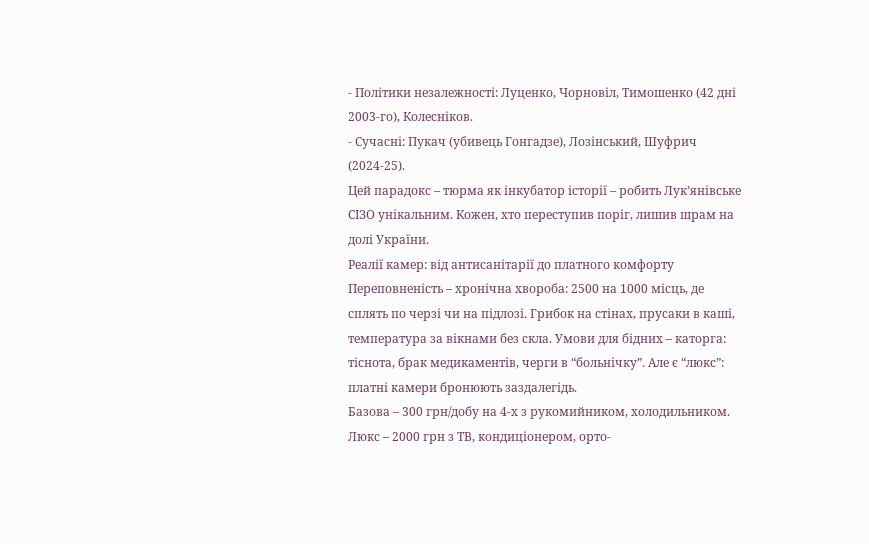- Політики незалежності: Луценко, Чорновіл, Тимошенко (42 дні 2003-го), Колесніков.
- Сучасні: Пукач (убивець Гонгадзе), Лозінський, Шуфрич (2024-25).
Цей парадокс – тюрма як інкубатор історії – робить Лук’янівське СІЗО унікальним. Кожен, хто переступив поріг, лишив шрам на долі України.
Реалії камер: від антисанітарії до платного комфорту
Переповненість – хронічна хвороба: 2500 на 1000 місць, де сплять по черзі чи на підлозі. Грибок на стінах, прусаки в каші, температура за вікнами без скла. Умови для бідних – каторга: тіснота, брак медикаментів, черги в “больнічку”. Але є “люкс”: платні камери бронюють заздалегідь.
Базова – 300 грн/добу на 4-х з рукомийником, холодильником. Люкс – 2000 грн з ТВ, кондиціонером, орто-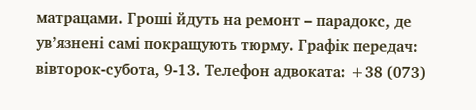матрацами. Гроші йдуть на ремонт – парадокс, де ув’язнені самі покращують тюрму. Графік передач: вівторок-субота, 9-13. Телефон адвоката: +38 (073)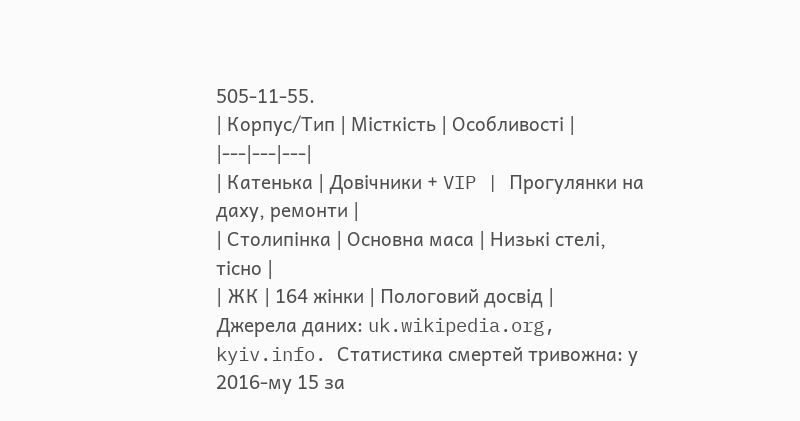505-11-55.
| Корпус/Тип | Місткість | Особливості |
|---|---|---|
| Катенька | Довічники + VIP | Прогулянки на даху, ремонти |
| Столипінка | Основна маса | Низькі стелі, тісно |
| ЖК | 164 жінки | Пологовий досвід |
Джерела даних: uk.wikipedia.org, kyiv.info. Статистика смертей тривожна: у 2016-му 15 за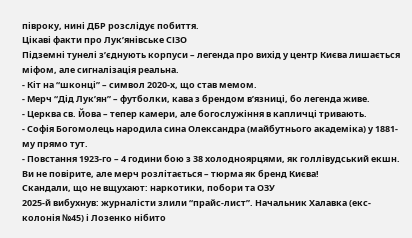півроку, нині ДБР розслідує побиття.
Цікаві факти про Лук’янівське СІЗО
Підземні тунелі з’єднують корпуси – легенда про вихід у центр Києва лишається міфом, але сигналізація реальна.
- Кіт на “шконці” – символ 2020-х, що став мемом.
- Мерч “Дід Лук’ян” – футболки, кава з брендом в’язниці, бо легенда живе.
- Церква св. Йова – тепер камери, але богослужіння в капличці тривають.
- Софія Богомолець народила сина Олександра (майбутнього академіка) у 1881-му прямо тут.
- Повстання 1923-го – 4 години бою з 38 холодноярцями, як голлівудський екшн.
Ви не повірите, але мерч розлітається – тюрма як бренд Києва!
Скандали, що не вщухают: наркотики, побори та ОЗУ
2025-й вибухнув: журналісти злили “прайс-лист”. Начальник Халавка (екс-колонія №45) і Лозенко нібито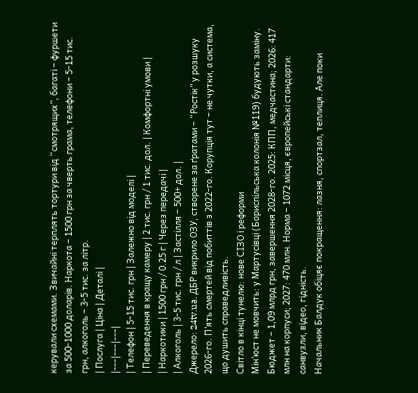керували схемами. Звичайні терплять тортури від “смотрящих”, багаті – фуршети за 500-1000 доларів. Наркота – 1500 грн за чверть грама, телефони – 5-15 тис. грн, алкоголь – 3-5 тис. за літр.
| Послуга | Ціна | Деталі |
|---|---|---|
| Телефон | 5-15 тис. грн | Залежно від моделі |
| Переведення в кращу камеру | 2 тис. грн / 1 тис. дол. | Комфортні умови |
| Наркотики | 1500 грн / 0.25 г | Через передачі |
| Алкоголь | 3-5 тис. грн / л | Застілля – 500+ дол. |
Джерело: 24tv.ua. ДБР викрило ОЗУ, створене за ґратами – “Ростік” у розшуку 2026-го. П’ять смертей від побиттів з 2022-го. Корупція тут – не чутки, а система, що душить справедливість.
Світло в кінці тунелю: нове СІЗО і реформи
Мін’юст не мовчить: у Мартусівці (Бориспільська колонія №119) будують заміну. Бюджет – 1,09 млрд грн, завершення 2028-го. 2025: КПП, медчастина; 2026: 417 млн на корпуси; 2027: 470 млн. Норма – 1072 місця, європейські стандарти: санвузли, відео, гідність.
Начальник Балдук обіцяє покращення: лазня, спортзал, теплиця. Але поки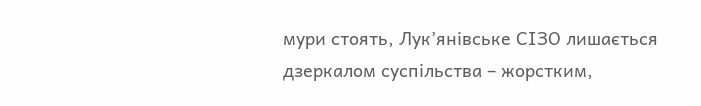мури стоять, Лук’янівське СІЗО лишається дзеркалом суспільства – жорстким,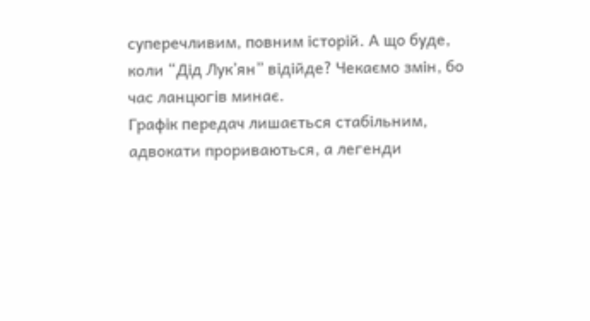суперечливим, повним історій. А що буде, коли “Дід Лук’ян” відійде? Чекаємо змін, бо час ланцюгів минає.
Графік передач лишається стабільним, адвокати прориваються, а легенди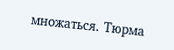множаться. Тюрма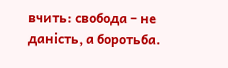вчить: свобода – не даність, а боротьба.